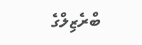ބްރެޒިލްގެ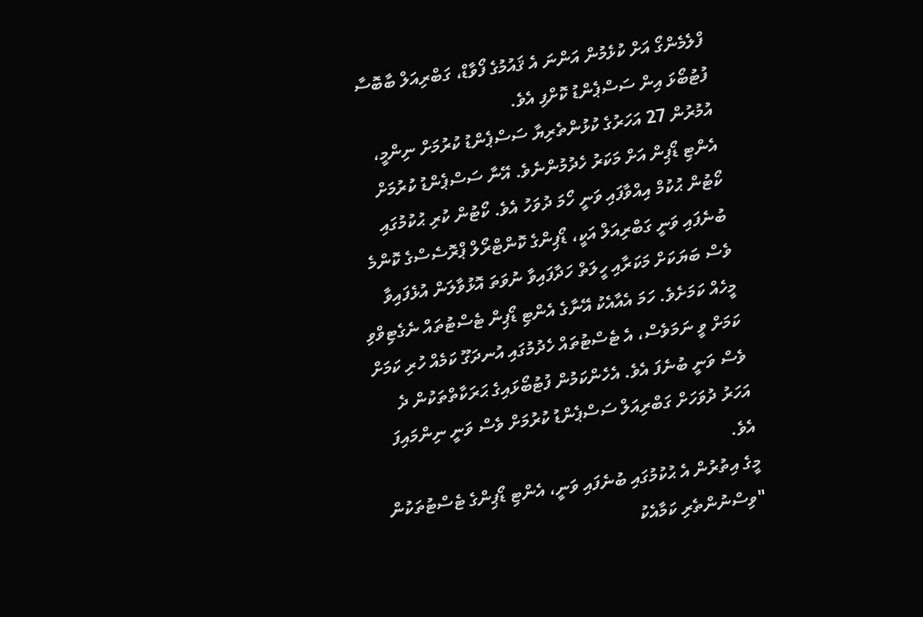ފްލެމެންގޯ އަށް ކުޅެމުން އަންނަ އެ ޤައުމުގެ ފޯވާޑް، ގަބްރިއަލް ބާބޮސާ ފުޓުބޯޅަ އިން ސަސްޕެންޑު ކޮށްފި އެވެ.
އުމުރުން 27 އަހަރުގެ ކުޅުންތެރިޔާ ސަސްޕެންޑު ކުރުމަށް ނިންމީ، އެންޓި ޑޯޕިން އަށް މަކަރު ހެދުމުންނެވެ. އޭނާ ސަސްޕެންޑު ކުރުމަށް ކޯޓުން ޙުކުމް އިއްވާފައި ވަނީ ހޯމަ ދުވަހު އެވެ. ކޯޓުން ކުރި ޙުކުމުގައި ބުނެފައި ވަނީ ގަބްރިއަލް އަކީ، ޑޯޕިންގެ ކޮންޓްރޯލް ޕްރޮސެސްގެ ކޮންމެ ވެސް ބަޔަކަށް މަކަރާއި ހީލަތް ހަދާފައިވާ ނުވަތަ އޮޅުވާލަން އުޅެފައިވާ މީހެއް ކަމަށެވެ. ހަމަ އެއާއެކު އޭނާގެ އެންޓި ޑޯޕިން ޓެސްޓުތައް ނެގެޓިވްވި ކަމަށް ވީ ނަމަވެސް، އެ ޓެސްޓުތައް ހެދުމުގައި އުނދަގޫ ކަމެއް ހުރި ކަމަށް ވެސް ވަނީ ބުނެފަ އެވެ. އެހެންކަމުން ފުޓުބޯޅައިގެ ޙަރަކާތްތަކުން ދެ އަހަރު ދުވަހަށް ގަބްރިއަލް ސަސްޕެންޑު ކުރުމަށް ވެސް ވަނީ ނިންމައިފަ އެވެ.
މީގެ އިތުރުން އެ ޙުކުމުގައި ބުނެފައި ވަނީ، އެންޓި ޑޯޕިންގެ ޓެސްޓުތަކުން "ވިސްނުންތެރި ކަމާއެކު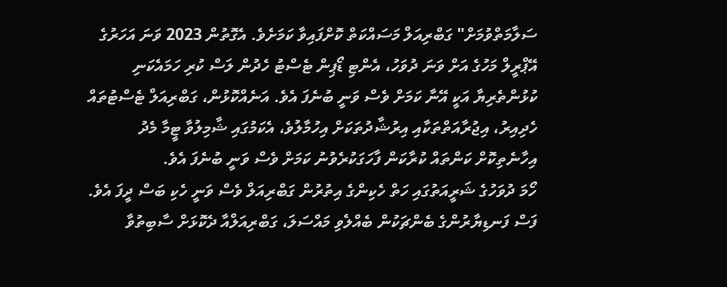ސަލާމަތްވުމަށް" ގަބްރިއަލް މަސައްކަތް ކޮށްފައިވާ ކަމަށެވެ. އެގޮތުން 2023 ވަނަ އަހަރުގެ އޭޕްރީލް މަހުގެ އަށް ވަނަ ދުވަހު، އެންޓި ޑޯޕިން ޓެސްޓު ހެދުން ލަސް ކުރި ހަމައެކަނި ކުޅުންތެރިޔާ އަކީ އޭނާ ކަމަށް ވެސް ވަނީ ބުނެފަ އެވެ. އަނެއްކޮޅުން، ގަބްރިއަލް ޓެސްޓުތައް ހެދިއިރު، އިޖުރާއަތްތަކާއި އިރުޝާދުތަކަށް އިހުމާލުވެ، އެކަމުގައި ޝާމިލުވާ ޓީމާ މެދު އިހާނެތިކޮށް ކަންތައް ކުރާކަން ފާހަގަކުރެވުނު ކަމަށް ވެސް ވަނީ ބުނެފަ އެވެ.
ހޯމަ ދުވަހުގެ ޝަރީއަތުގައި ހަތް ހެކިންގެ އިތުރުން ގަބްރިއަލް ވެސް ވަނީ ހެކި ބަސް ދީފަ އެވެ. ފަސް ފަނޑިޔާރުންގެ ބެންޗަކުން ބެއްލެވި މައްސަލަ، ގަބްރިއަލްއާ ދެކޮޅަށް ސާބިތުވާ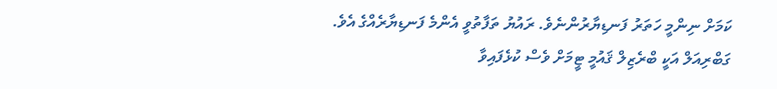ކަމަށް ނިންމީ ހަތަރު ފަނޑިޔާރުންނެވެ. ރައުޔު ތަފާތުވީ އެންމެ ފަނޑިޔާރެއްގެ އެވެ.
ގަބްރިއަލް އަކީ ބްރެޒިލް ޤައުމީ ޓީމަށް ވެސް ކުޅެފައިވާ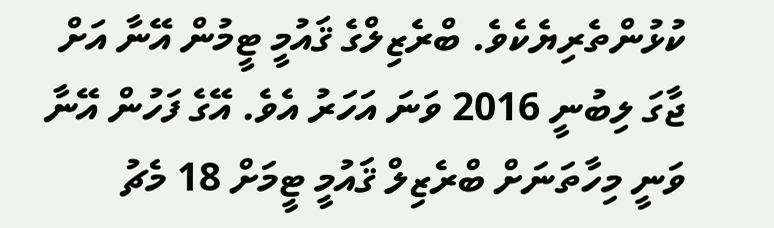ކުޅުންތެރިޔެކެވެ. ބްރެޒިލްގެ ޤައުމީ ޓީމުން އޭނާ އަށް ޖާގަ ލިބުނީ 2016 ވަނަ އަހަރު އެވެ. އޭގެ ފަހުން އޭނާ ވަނީ މިހާތަނަށް ބްރެޒިލް ޤައުމީ ޓީމަށް 18 މެޗު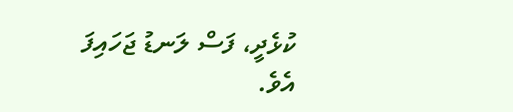ކުޅެދީ، ފަސް ލަނޑު ޖަހައިފަ އެވެ.